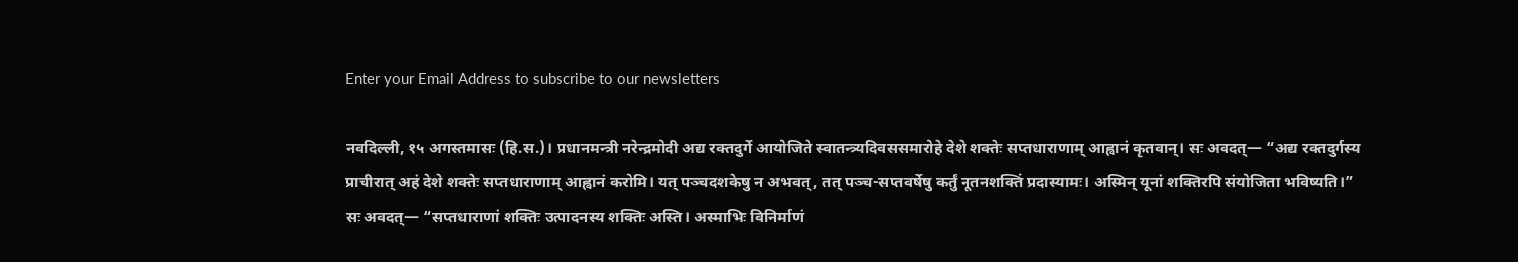Enter your Email Address to subscribe to our newsletters

नवदिल्ली, १५ अगस्तमासः (हि.स.)। प्रधानमन्त्री नरेन्द्रमोदी अद्य रक्तदुर्गे आयोजिते स्वातन्त्र्यदिवससमारोहे देशे शक्तेः सप्तधाराणाम् आह्वानं कृतवान्। सः अवदत्— “अद्य रक्तदुर्गस्य प्राचीरात् अहं देशे शक्तेः सप्तधाराणाम् आह्वानं करोमि। यत् पञ्चदशकेषु न अभवत्, तत् पञ्च-सप्तवर्षेषु कर्तुं नूतनशक्तिं प्रदास्यामः। अस्मिन् यूनां शक्तिरपि संयोजिता भविष्यति।”
सः अवदत्— “सप्तधाराणां शक्तिः उत्पादनस्य शक्तिः अस्ति। अस्माभिः विनिर्माणं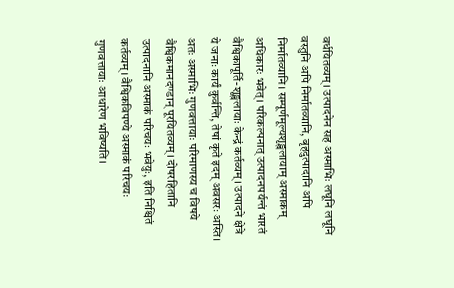वर्धयितव्यम्। उत्पादनेन सह अस्माभिः लघूनि लघूनि वस्तुनि अपि निर्मातव्यानि, बृहदुत्पादानि अपि निर्मातव्यानि। सम्पूर्णमूल्यशृङ्खलायाम् अस्माकम् अधिकारः भवेत्। परिकल्पनात् उत्पादनपर्यन्तं भारतं वैश्विकापूर्ति-शृङ्खलायाः केन्द्रं कर्तव्यम्। उत्पादने क्षेत्रे ये जनाः कार्यं कुर्वन्ति, तेषां कृते इदम् अवसरः अस्ति। अतः अस्माभिः गुणवत्तायाः परिमाणस्य च विषये वैश्विकमानदण्डान् पूरयितव्यम्। दोषरहितानि उत्पादनानि अस्माकं परिचयः भवेयुः, इति निश्चितं कर्तव्यम्। वैश्विकविपण्ये अस्माकं परिचयः गुणवत्तायाः आधारेण भविष्यति।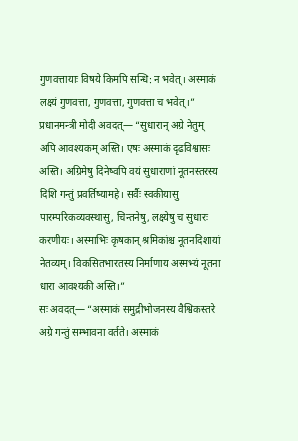गुणवत्तायाः विषये किमपि सन्धि: न भवेत्। अस्माकं लक्ष्यं गुणवत्ता, गुणवत्ता, गुणवत्ता च भवेत्।”
प्रधानमन्त्री मोदी अवदत्— “सुधारान् अग्रे नेतुम् अपि आवश्यकम् अस्ति। एषः अस्माकं दृढविश्वासः अस्ति। अग्रिमेषु दिनेष्वपि वयं सुधाराणां नूतनस्तरस्य दिशि गन्तुं प्रवर्तिष्यामहे। सर्वैः स्वकीयासु पारम्परिकव्यवस्थासु, चिन्तनेषु, लक्ष्येषु च सुधारः करणीयः। अस्माभिः कृषकान् श्रमिकांश्च नूतनदिशायां नेतव्यम्। विकसितभारतस्य निर्माणाय अस्मभ्यं नूतना धारा आवश्यकी अस्ति।”
सः अवदत्— “अस्माकं समुद्रीभोजनस्य वैश्विकस्तरे अग्रे गन्तुं सम्भावना वर्तते। अस्माकं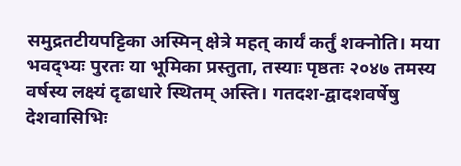समुद्रतटीयपट्टिका अस्मिन् क्षेत्रे महत् कार्यं कर्तुं शक्नोति। मया भवद्भ्यः पुरतः या भूमिका प्रस्तुता, तस्याः पृष्ठतः २०४७ तमस्य वर्षस्य लक्ष्यं दृढाधारे स्थितम् अस्ति। गतदश-द्वादशवर्षेषु देशवासिभिः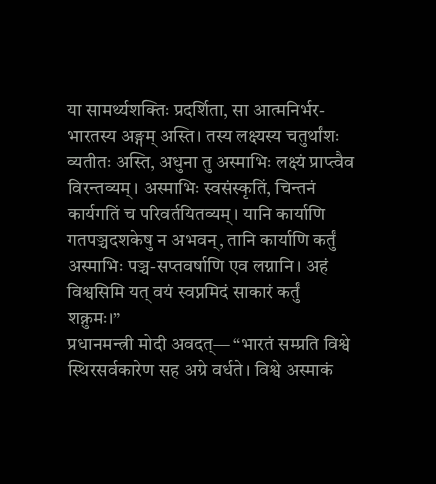या सामर्थ्यशक्तिः प्रदर्शिता, सा आत्मनिर्भर-भारतस्य अङ्गम् अस्ति। तस्य लक्ष्यस्य चतुर्थांशः व्यतीतः अस्ति, अधुना तु अस्माभिः लक्ष्यं प्राप्त्वैव विरन्तव्यम्। अस्माभिः स्वसंस्कृतिं, चिन्तनं कार्यगतिं च परिवर्तयितव्यम्। यानि कार्याणि गतपञ्चदशकेषु न अभवन्, तानि कार्याणि कर्तुं अस्माभिः पञ्च-सप्तवर्षाणि एव लग्नानि। अहं विश्वसिमि यत् वयं स्वप्नमिदं साकारं कर्तुं शक्नुमः।”
प्रधानमन्त्री मोदी अवदत्— “भारतं सम्प्रति विश्वे स्थिरसर्वकारेण सह अग्रे वर्धते। विश्वे अस्माकं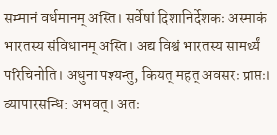सम्मानं वर्धमानम् अस्ति। सर्वेषां दिशानिर्देशकः अस्माकं भारतस्य संविधानम् अस्ति। अद्य विश्वं भारतस्य सामर्थ्यं परिचिनोति। अधुना पश्यन्तु, कियत् महत् अवसरः प्राप्तः। व्यापारसन्धि: अभवत्। अतः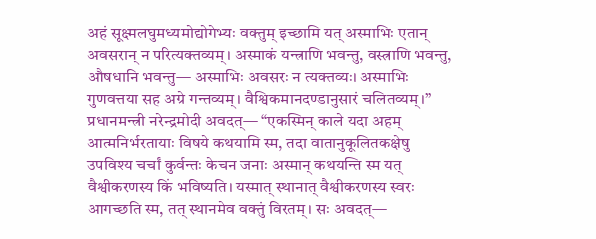अहं सूक्ष्मलघुमध्यमोद्योगेभ्यः वक्तुम् इच्छामि यत् अस्माभिः एतान् अवसरान् न परित्यक्तव्यम्। अस्माकं यन्त्राणि भवन्तु, वस्त्राणि भवन्तु, औषधानि भवन्तु— अस्माभिः अवसरः न त्यक्तव्यः। अस्माभिः गुणवत्तया सह अग्रे गन्तव्यम्। वैश्विकमानदण्डानुसारं चलितव्यम्।”
प्रधानमन्त्री नरेन्द्रमोदी अवदत्— “एकस्मिन् काले यदा अहम् आत्मनिर्भरतायाः विषये कथयामि स्म, तदा वातानुकूलितकक्षेषु उपविश्य चर्चां कुर्वन्तः केचन जनाः अस्मान् कथयन्ति स्म यत् वैश्वीकरणस्य किं भविष्यति। यस्मात् स्थानात् वैश्वीकरणस्य स्वरः आगच्छति स्म, तत् स्थानमेव वक्तुं विरतम्। सः अवदत्—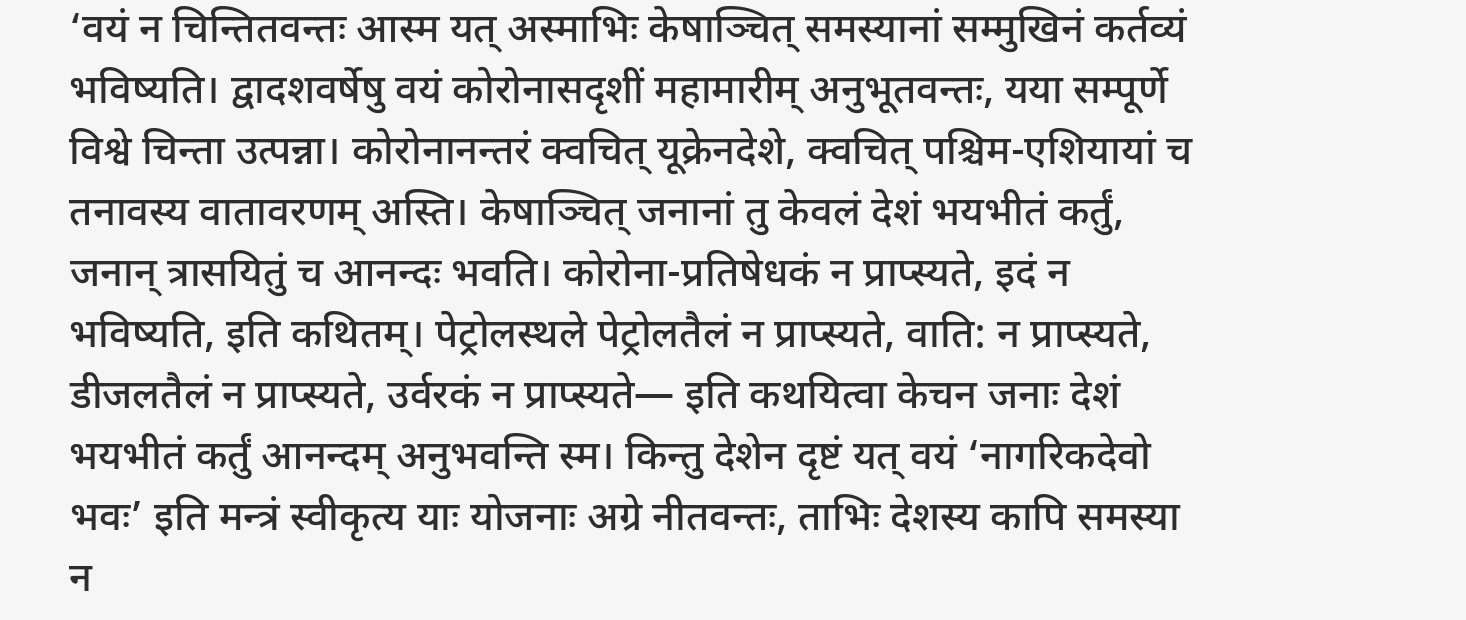‘वयं न चिन्तितवन्तः आस्म यत् अस्माभिः केषाञ्चित् समस्यानां सम्मुखिनं कर्तव्यं भविष्यति। द्वादशवर्षेषु वयं कोरोनासदृशीं महामारीम् अनुभूतवन्तः, यया सम्पूर्णे विश्वे चिन्ता उत्पन्ना। कोरोनानन्तरं क्वचित् यूक्रेनदेशे, क्वचित् पश्चिम-एशियायां च तनावस्य वातावरणम् अस्ति। केषाञ्चित् जनानां तु केवलं देशं भयभीतं कर्तुं, जनान् त्रासयितुं च आनन्दः भवति। कोरोना-प्रतिषेधकं न प्राप्स्यते, इदं न भविष्यति, इति कथितम्। पेट्रोलस्थले पेट्रोलतैलं न प्राप्स्यते, वाति: न प्राप्स्यते, डीजलतैलं न प्राप्स्यते, उर्वरकं न प्राप्स्यते— इति कथयित्वा केचन जनाः देशं भयभीतं कर्तुं आनन्दम् अनुभवन्ति स्म। किन्तु देशेन दृष्टं यत् वयं ‘नागरिकदेवो भवः’ इति मन्त्रं स्वीकृत्य याः योजनाः अग्रे नीतवन्तः, ताभिः देशस्य कापि समस्या न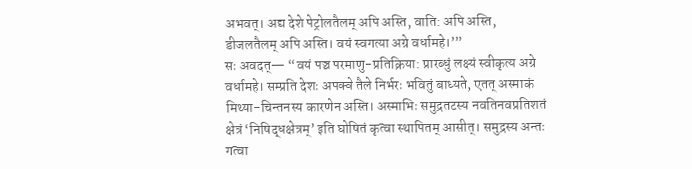अभवत्। अद्य देशे पेट्रोलतैलम् अपि अस्ति, वाति: अपि अस्ति, डीजलतैलम् अपि अस्ति। वयं स्वगत्या अग्रे वर्धामहे।’”
सः अवदत्— “वयं पञ्च परमाणु-प्रतिक्रिया: प्रारब्धुं लक्ष्यं स्वीकृत्य अग्रे वर्धामहे। सम्प्रति देशः अपक्वे तैले निर्भरः भवितुं बाध्यते, एतत् अस्माकं मिथ्या-चिन्तनस्य कारणेन अस्ति। अस्माभिः समुद्रतटस्य नवतिनवप्रतिशतं क्षेत्रं ‘निषिद्धक्षेत्रम्’ इति घोषितं कृत्वा स्थापितम् आसीत्। समुद्रस्य अन्तः गत्वा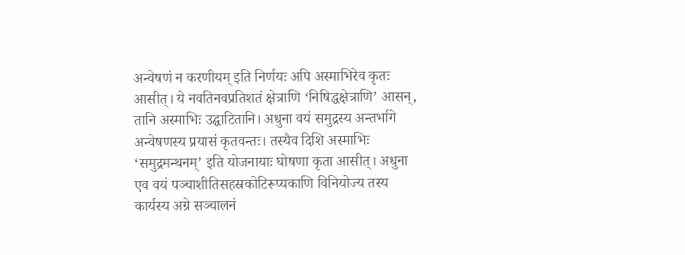अन्वेषणं न करणीयम् इति निर्णयः अपि अस्माभिरेव कृतः आसीत्। ये नवतिनवप्रतिशतं क्षेत्राणि ‘निषिद्धक्षेत्राणि’ आसन्, तानि अस्माभिः उद्घाटितानि। अधुना वयं समुद्रस्य अन्तर्भागे अन्वेषणस्य प्रयासं कृतवन्तः। तस्यैव दिशि अस्माभिः ‘समुद्रमन्थनम्’ इति योजनायाः घोषणा कृता आसीत्। अधुना एव वयं पञ्चाशीतिसहस्रकोटिरूप्यकाणि विनियोज्य तस्य कार्यस्य अग्रे सञ्चालनं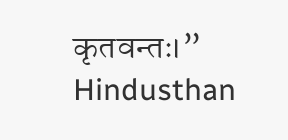कृतवन्तः।”
Hindusthan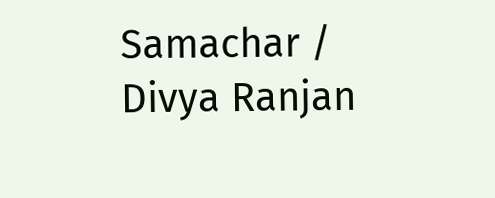Samachar / Divya Ranjan